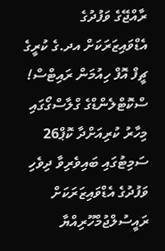ރާއްޖޭގެ ވަފުދުގެ އެޑްވައިޒަރަކަށް އދ.ގެ ކުރީގެ ޗީފް އޮފް ހިއުމަން ރައިޓްސް!
ސްކޮޓްލެންޑްގެ ގްލާސްގޯގައި މިހާރު ކުރިއަށްދާ ކޮޕް26 ސަމިޓުގައި ބައިވެރިވާ ދިވެހި ވަފުދުގެ އެޑްވައިޒަރަކަށް ރައީސުލްޖުމްހޫރިއްޔާ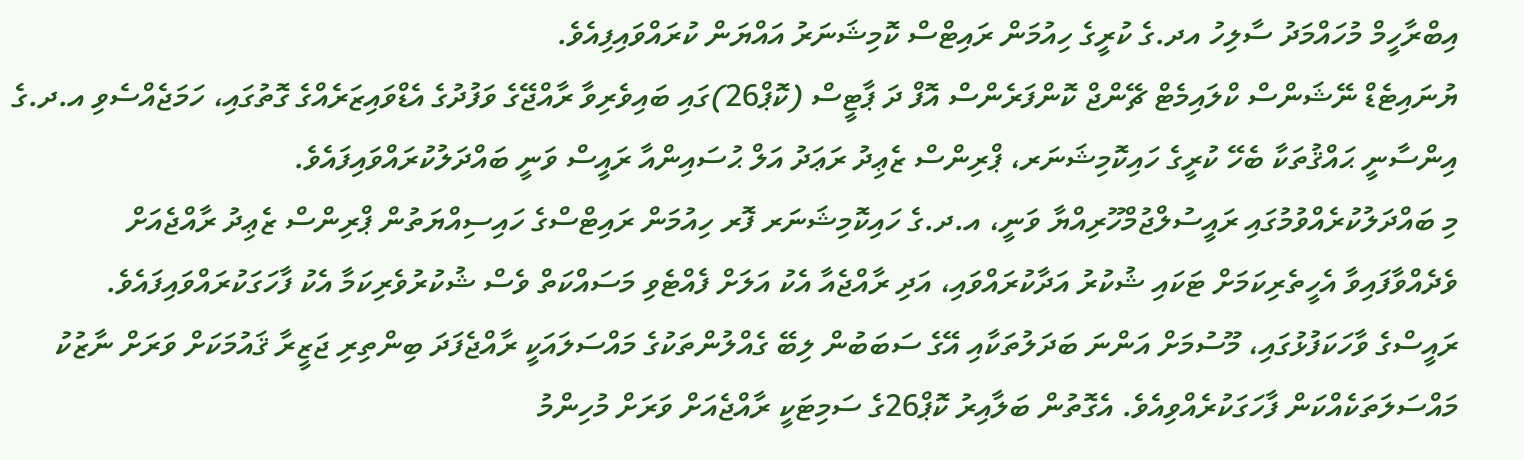އިބްރާހީމް މުހައްމަދު ސާލިހު އދ.ގެ ކުރީގެ ހިއުމަން ރައިޓްސް ކޮމިޝަނަރު އައްޔަން ކުރައްވައިފިއެވެ.
ޔުނައިޓެޑް ނޭޝަންސް ކްލައިމެޓް ޗޭންޖް ކޮންފަރެންސް އޮފް ދަ ޕާޓީސް (ކޮޕް26)ގައި ބައިވެރިވާ ރާއްޖޭގެ ވަފުދުގެ އެޑްވައިޒަރެއްގެ ގޮތުގައި، ހަމަޖެއްސެވި އ.ދ.ގެ އިންސާނީ ޙައްޤުތަކާ ބެހޭ ކުރީގެ ހައިކޮމިޝަނަރ، ޕްރިންސް ޒެޢިދު ރަޢަދު އަލް ޙުސައިންއާ ރައީސް ވަނީ ބައްދަލުކުރައްވައިފައެވެ.
މި ބައްދަލުކުރެއްވުމުގައި ރައީސުލްޖުމްހޫރިއްޔާ ވަނީ، އ.ދ.ގެ ހައިކޮމިޝަނަރ ފޮރ ހިއުމަން ރައިޓްސްގެ ހައިސިއްޔަތުން ޕްރިންސް ޒެޢިދު ރާއްޖެއަށް ވެދެއްވާފައިވާ އެހީތެރިކަމަށް ޓަކައި ޝުކުރު އަދާކުރައްވައި، އަދި ރާއްޖެއާ އެކު އަލަށް ފެއްޓެވި މަސައްކަތް ވެސް ޝުކުރުވެރިކަމާ އެކު ފާހަގަކުރައްވައިފައެވެ.
ރައީސްގެ ވާހަކަފުޅުގައި، މޫސުމަށް އަންނަ ބަދަލުތަކާއި އޭގެ ސަބަބުން ލިބޭ ގެއްލުންތަކުގެ މައްސަލައަކީ ރާއްޖެފަދަ ބިންތިރި ޖަޒީރާ ޤައުމަކަށް ވަރަށް ނާޒުކު މައްސަލަތަކެއްކަން ފާހަގަކުރެއްވިއެވެ. އެގޮތުން ބަލާއިރު ކޮޕް26ގެ ސަމިޓަކީ ރާއްޖެއަށް ވަރަށް މުހިންމު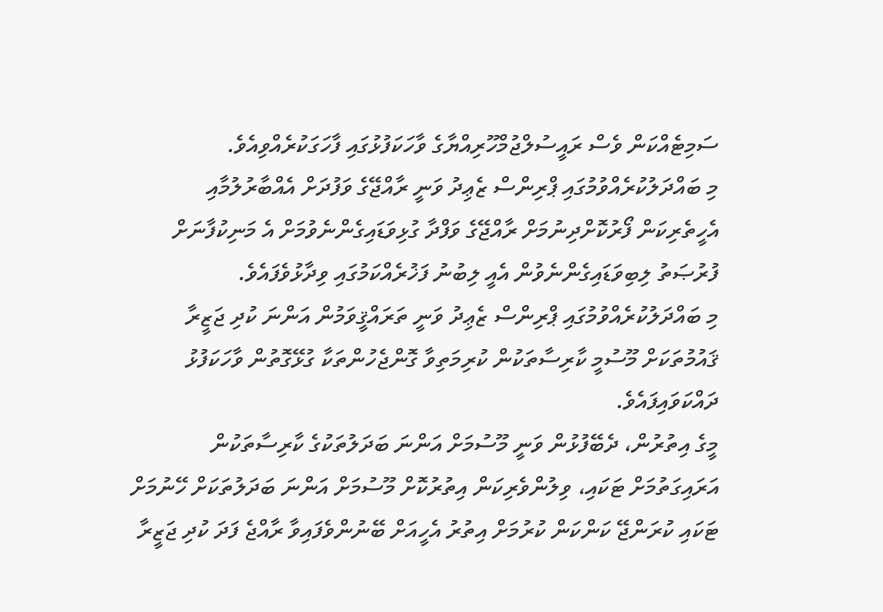ސަމިޓެއްކަން ވެސް ރައީސުލްޖުމްހޫރިއްޔާގެ ވާހަކަފުޅުގައި ފާހަގަކުރެއްވިއެވެ.
މި ބައްދަލުކުރެއްވުމުގައި ޕްރިންސް ޒެޢިދު ވަނީ ރާއްޖޭގެ ވަފުދަށް އެއްބާރުލުމާއި އެހީތެރިކަން ފޯރުކޮށްދިނުމަށް ރާއްޖޭގެ ވަފްދާ ގުޅިވަޑައިގެންނެވުމަށް އެ މަނިކުފާނަށް ފުރުޞަތު ލިބިވަޑައިގެންނެވުން އެއީ ލިބުނު ފަޚުރެއްކަމުގައި ވިދާޅުވެފައެވެ.
މި ބައްދަލުކުރެއްވުމުގައި ޕްރިންސް ޒެޢިދު ވަނީ ތަރައްޤީވަމުން އަންނަ ކުދި ޖަޒީރާ ޤައުމުތަކަށް މޫސުމީ ކާރިސާތަކުން ކުރިމަތިވާ ގޮންޖެހުންތަކާ ގުޅޭގޮތުން ވާހަކަފުޅު ދައްކަވައިފައެވެ.
މީގެ އިތުރުން، ދެބޭފުޅުން ވަނީ މޫސުމަށް އަންނަ ބަދަލުތަކުގެ ކާރިސާތަކުން އަރައިގަތުމަށް ޓަކައި، ވިލުންވެރިކަން އިތުރުކޮށް މޫސުމަށް އަންނަ ބަދަލުތަކަށް ހޭނުމަށް ޓަކައި ކުރަންޖޭ ކަންކަން ކުރުމަށް އިތުރު އެހީއަށް ބޭނުންވެފައިވާ ރާއްޖެ ފަދަ ކުދި ޖަޒީރާ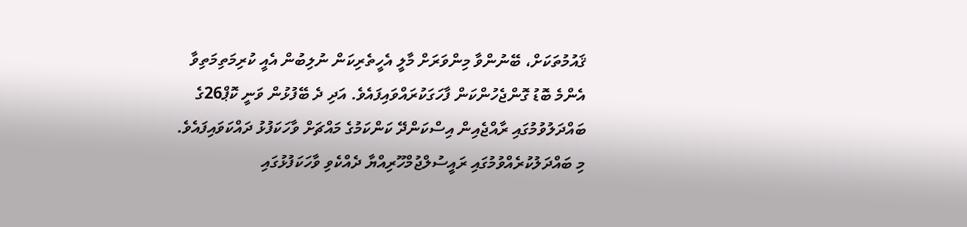ޤައުމުތަކަށް، ބޭނުންވާ މިންވަރަށް މާލީ އެހީތެރިކަން ނުލިބުން އެއީ ކުރިމަތިމަތިވާ އެންމެ ބޮޑު ގޮންޖެހުންކަން ފާހަގަކުރައްވައިފައެވެ. އަދި ދެ ބޭފުޅުން ވަނީ ކޮޕް26ގެ ބައްދަލުވުމުގައި ރާއްޖެއިން އިސްކަންދޭ ކަންކަމުގެ މައްޗަށް ވާހަކަފުޅު ދައްކަވައިފައެވެ.
މި ބައްދަލުކުރެއްވުމުގައި ރައީސުލްޖުމްހޫރިއްޔާ ދެއްކެވި ވާހަކަފުޅުގައި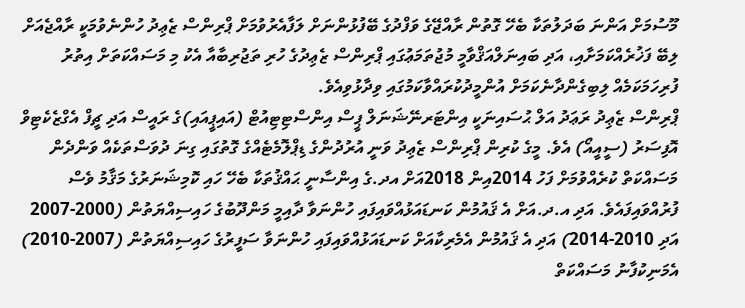މޫސުމަށް އަންނަ ބަދަލުތަކާ ބެހޭ ގޮތުން ރާއްޖޭގެ ވަފްދުގެ ބޭފުޅުންނަށް ލަފާއެރުވުމަށް ޕްރިންސް ޒެޢިދު ހުންނެވުމަކީ ރާއްޖެއަށް ލިބޭ ފަޚުރެއްކަމަށާއި، އަދި ބައިނަލްއަޤްވާމީ މުޖުތަމަޢުގައި ޕްރިންސް ޒެޢިދުގެ ހުރި ތަޖުރިބާއާ އެކު މި މަސައްކަތަށް އިތުރު ފުރިހަމަކަމެއް ލިބިގެންދާނެކަމަށް އުންމީދުކުރައްވާކަމުގައި ވިދާޅުވިއެވެ.
ޕްރިންސް ޒެޢިދު ރަޢަދު އަލް ޙުސައިނަކީ އިންޓަރނޭޝަނަލް ޕީސް އިންސްޓިޓިއުޓް (އައިޕީއައި)ގެ ރައީސް އަދި ޗީފް އެގްޒެކެޓިވް އޮފިސަރު (ސީއީއޯ) އެވެ. މީގެ ކުރިން ޕްރިންސް ޒެޢިދު ވަނީ އުރުދުންގެ ޑިޕްލޮމެޓެއްގެ ގޮތުގައި ގިނަ ދުވަސްތަކެއް ވަންދެން މަސައްކަތް ކުރެއްވުމަށް ފަހު 2014އިން 2018އަށް އދ.ގެ އިންސާނީ ޙައްޤުތަކާ ބެހޭ ހައި ކޮމިޝަނަރުގެ މަޤާމު ވެސް ފުރުއްވައިފައެވެ. އަދި އ.ދ.އަށް އެ ޤައުމުން ކަނޑައަޅުއްވައިފައި ހުންނަވާ ދާއިމީ މަންދޫބުގެ ހައިސިއްޔަތުން (2000-2007 އަދި 2010-2014) އަދި އެ ޤައުމުން އެމެރިކާއަށް ކަނޑައަޅުއްވައިފައި ހުންނަވާ ސަފީރުގެ ހައިސިއްޔަތުން (2007-2010) އެމަނިކުފާނު މަސައްކަތް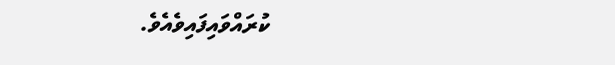ކުރައްވައިފައިވެއެވެ.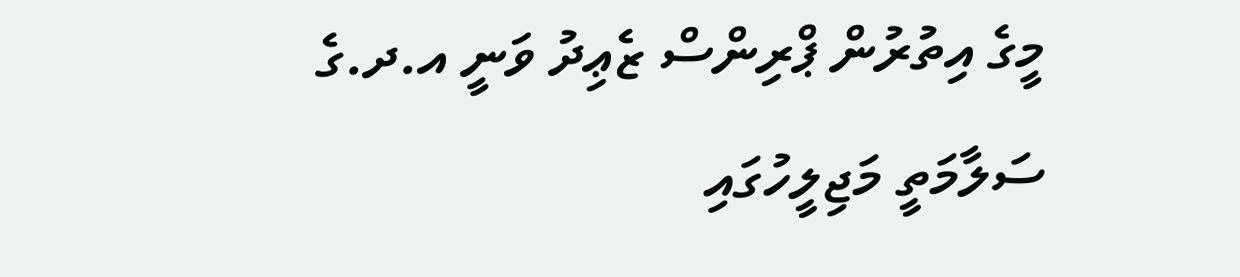މީގެ އިތުރުން ޕްރިންސް ޒެޢިދު ވަނީ އ.ދ.ގެ ސަލާމަތީ މަޖިލީހުގައި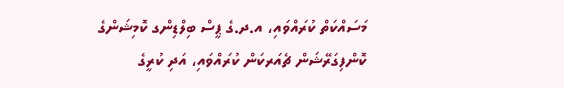މަސައްކަތް ކުރައްވައި، އ.ދ.ގެ ޕީސް ބިލްޑިންގ ކޮމިޝަންގެ ކޮންފިގަރޭޝަން ޗެއަރކަން ކުރައްވައި، އަދި ކުރީގެ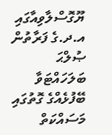ޔޫގޮސްލާވިއާގައި އ.ދ.ގެ ފަރާތުން ޞުލްޙަ ބަލަހައްޓަވާ ބޭފުޅެއްގެ ގޮތުގައި މަސައްކަތް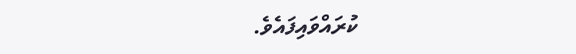ކުރައްވައިފައެވެ.